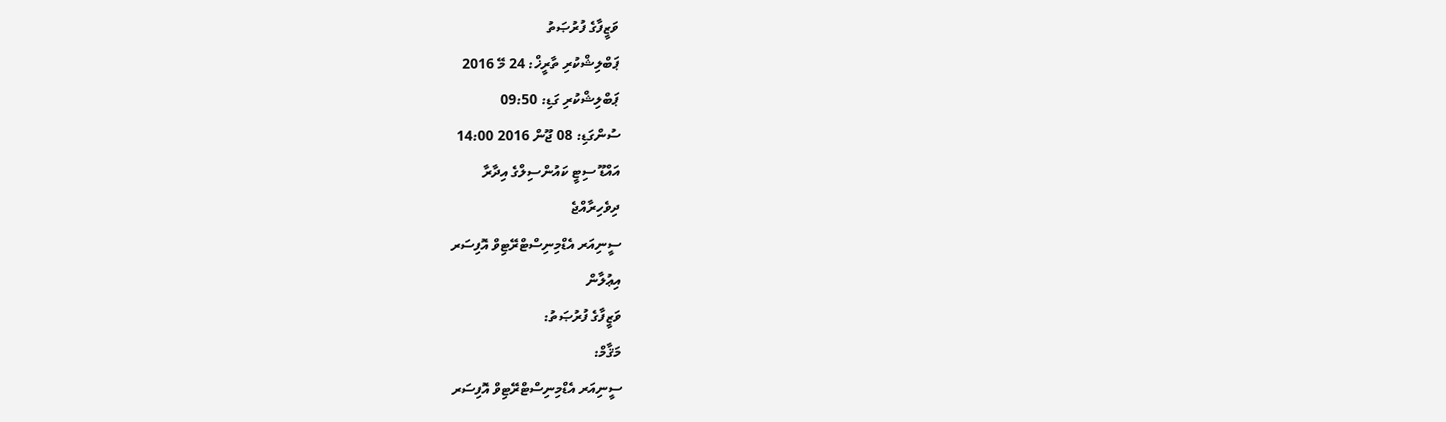ވަޒީފާގެ ފުރުޞަތު
ޕަބްލިޝްކުރި ތާރީޚް: 24 މޭ 2016
ޕަބްލިޝްކުރި ގަޑި: 09:50
ސުންގަޑި: 08 ޖޫން 2016 14:00
އައްޑޫ ސިޓީ ކައުންސިލްގެ އިދާރާ
ދިވެހިރާއްޖެ
ސީނިއަރ އެޑްމިނިސްޓްރޭޓިވް އޮފިސަރ
އިޢުލާން
ވަޒީފާގެ ފުރުޞަތު:
މަޤާމް:
ސީނިއަރ އެޑްމިނިސްޓްރޭޓިވް އޮފިސަރ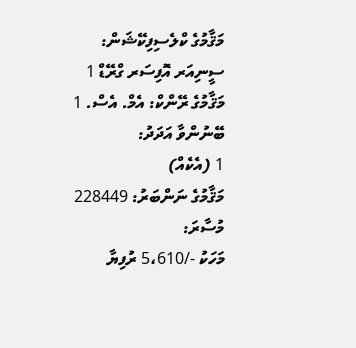މަޤާމުގެ ކްލެސިފިކޭޝަން:
ސީނިއަރ އޮފިސަރ ގްރޭޑް 1
މަޤާމުގެ ރޭންކް: އެމް. އެސް. 1
ބޭނުންވާ އަދަދު:
1 (އެކެއް)
މަޤާމުގެ ނަންބަރު: 228449
މުސާރަ:
މަހަކު -/5،610 ރުފިޔާ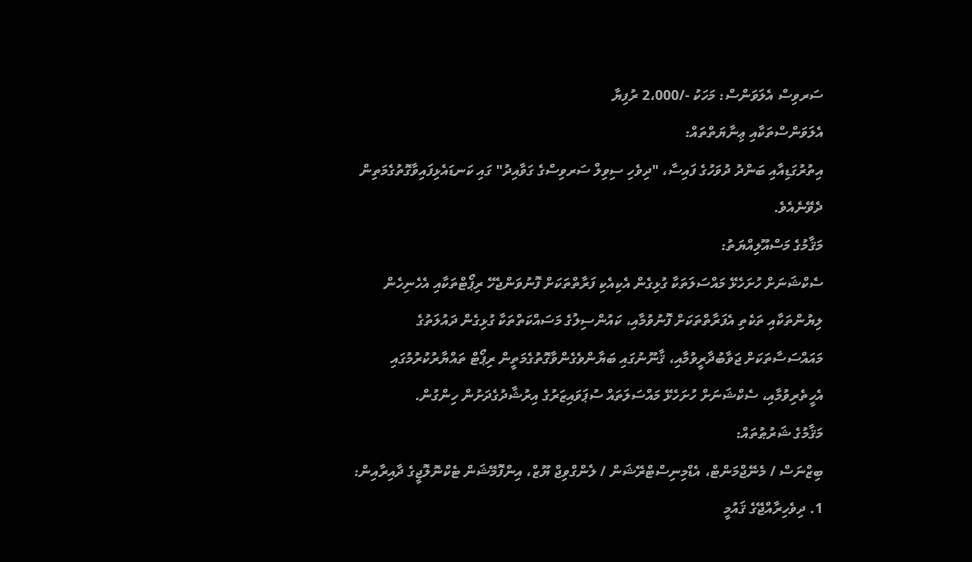ސަރވިސް އެލަވަންސް: މަހަކު -/2،000 ރުފިޔާ
އެލަވަންސްތަކާއި ޢިނާޔަތްތައް:
އިތުރުގަޑިއާއި ބަންދު ދުވަހުގެ ފައިސާ، "ދިވެހި ސިވިލް ސަރވިސްގެ ގަވާއިދު" ގައި ކަނޑައެޅިފައިވާގޮތުގެމަތިން ދެވޭނެއެވެ.
މަޤާމުގެ މަސްއޫލިއްޔަތު:
ސެކްޝަނަށް ހުށަހެޅޭ މައްސަލަތަކާ ގުޅިގެން އެކިއެކި ފަރާތްތަކަށް ފޮނުވަންޖެހޭ ރިޕޯޓްތަކާއި އެހެނިހެން ލިޔުންތަކާއި ތަކެތި އެފަރާތްތަކަށް ފޮނުވުމާއި، ކައުންސިލުގެ މަސައްކަތްތަކާ ގުޅިގެން ދައުލަތުގެ މައައްސަސާތަކަށް ޖަވާބުދާރީވުމާއި، ޤާނޫނުގައި ބަޔާންވެގެންވާގޮތުގެމަތީން ރިޕޯޓް ތައްޔާރުކުރުމުގައި އެހީތެރިވުމާއި، ސެކްޝަނަށް ހުށަހެޅޭ މައްސަލަތައް ސުޕަވައިޒަރުގެ އިރުޝާދުގެދަށުން ހިންގުން.
މަޤާމުގެ ޝަރުޠުތައް:
ބިޒްނަސް / މެނޭޖްމަންޓް، އެޑްމިނިސްޓްރޭޝަން / ލެންގްވިޖް ޔޫޒް، އިންފޮމޭޝަން ޓެކްނޮލޮޖީގެ ދާއިރާއިން:
1. ދިވެހިރާއްޖޭގެ ޤައުމީ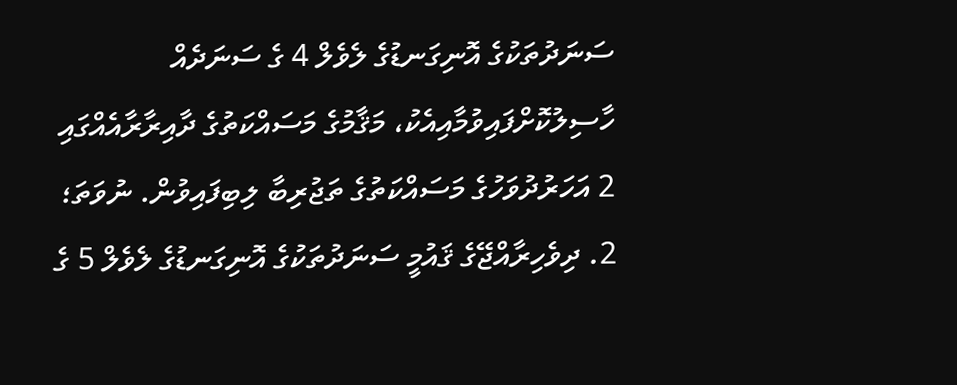ސަނަދުތަކުގެ އޮނިގަނޑުގެ ލެވެލް 4 ގެ ސަނަދެއް ހާސިލުކޮށްފައިވުމާއިއެކު، މަޤާމުގެ މަސައްކަތުގެ ދާއިރާރާއެއްގައި 2 އަހަރުދުވަހުގެ މަސައްކަތުގެ ތަޖުރިބާ ލިބިފައިވުން. ނުވަތަ؛
2. ދިވެހިރާއްޖޭގެ ޤައުމީ ސަނަދުތަކުގެ އޮނިގަނޑުގެ ލެވެލް 5 ގެ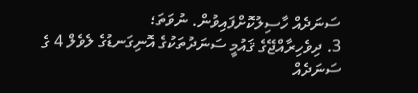ސަނަދެއް ހާސިލުކޮށްފައިވުން. ނުވަތަ؛
3. ދިވެހިރާއްޖޭގެ ޤައުމީ ސަނަދުތަކުގެ އޮނިގަނޑުގެ ލެވެލް 4 ގެ ސަނަދެއް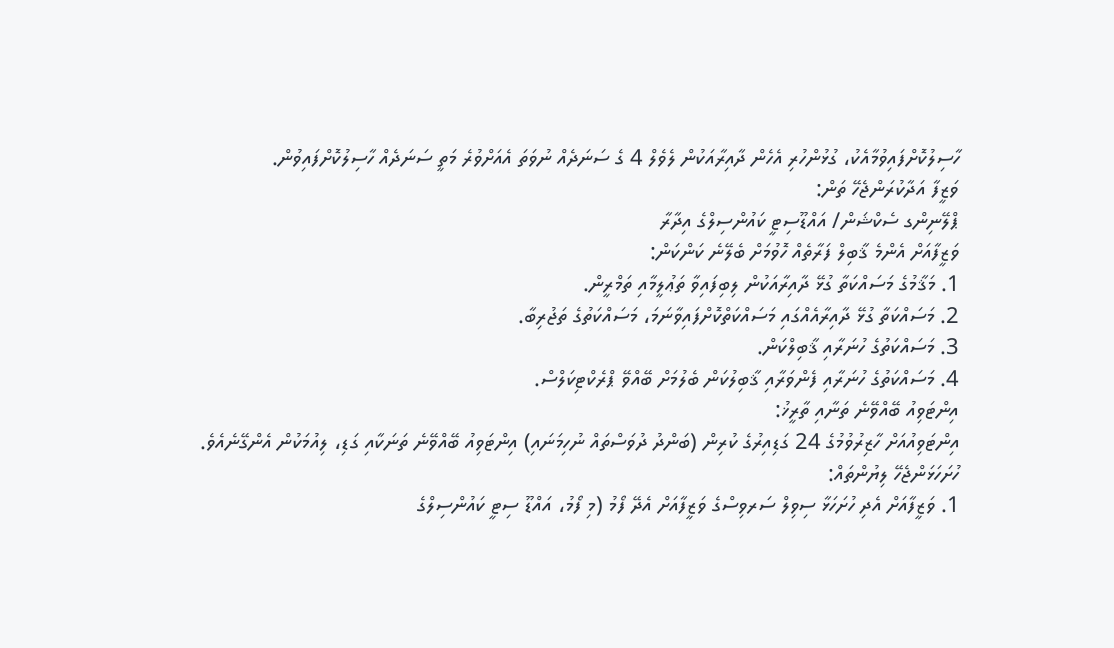ހާސިލުކޮށްފައިވުމާއެކު، ގުޅުންހުރި އެހެން ދާއިރާއަކުން ލެވެލް 4 ގެ ސަނަދެއް ނުވަތަ އެއަށްވުރެ މަތީ ސަނަދެއް ހާސިލުކޮށްފައިވުން.
ވަޒީފާ އަދާކުރަންޖެހޭ ތަން:
ޕްލޭނިންގ ސެކްޝަން/ އައްޑޫސިޓީ ކައުންސިލްގެ އިދާރާ
ވަޒީފާއަށް އެންމެ ޤާބިލް ފަރާތެއް ހޮވުމަށް ބެލޭނެ ކަންކަން:
1. މަޤާމުގެ މަސައްކަތާ ގުޅޭ ދާއިރާއަކުން ލިބިފައިވާ ތަޢުލީމާއި ތަމްރީން.
2. މަސައްކަތާ ގުޅޭ ދާއިރާއެއްގައި މަސައްކަތްކޮށްފައިވާނަމަ، މަސައްކަތުގެ ތަޖުރިބާ.
3. މަސައްކަތުގެ ހުނަރާއި ޤާބިލްކަން.
4. މަސައްކަތުގެ ހުނަރާއި ފެންވަރާއި ޤާބިލުކަން ބެލުމަށް ބޭއްވޭ ޕްރެކްޓިކަލްސް.
އިންޓަވިއު ބޭއްވޭނެ ތަނާއި ތާރީޚު:
އިންޓަވިއުއަށް ހާޒިރުވުމުގެ 24 ގަޑިއިރުގެ ކުރިން (ބަންދު ދުވަސްތައް ނުހިމަނައި) އިންޓަވިއު ބޭއްވޭނެ ތަނަކާއި ގަޑި، ލިއުމަކުން އެންގޭނެއެވެ.
ހުށަހަޅަންޖެހޭ ލިޔުންތައް:
1. ވަޒީފާއަށް އެދި ހުށަހަޅާ ސިވިލް ސަރވިސްގެ ވަޒީފާއަށް އެދޭ ފޯމު (މި ފޯމު، އައްޑޫ ސިޓީ ކައުންސިލްގެ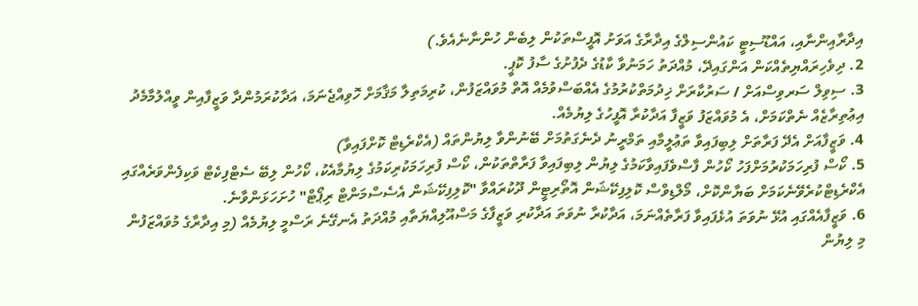އިދާރާއިންނާއި، އައްޑޫސިޓީ ކައުންސިލްގެ އިދާރާގެ އަވަށު އޮފީސްތަކުން ލިބެން ހުންނާނެއެވެ.)
2. ދިވެހިރައްޔިތެއްކަން އަންގައިދޭ، މުއްދަތު ހަމަނުވާ ކާޑުގެ ދެފުށުގެ ސާފު ކޮޕީ.
3. ސިވިލް ސަރވިސްއަށް / ސަރުކާރަށް ޚިދުމަތްކުރުމުގެ އެއްބަސްވުމެއް އޮތް މުވައްޒަފުން، ކުރިމަތިލާ މަޤާމަށް ހޮވިއްޖެނަމަ، އަދާކުރަމުންދާ ވަޒީފާއިން ވީއްލުމާމެދު އިޢުތިރާޒެއް ނެތްކަމަށް، އެ މުވައްޒަފު ވަޒީފާ އަދާކުރާ އޮފީހުގެ ލިޔުމެއް.
4. ވަޒީފާއަށް އެދޭ ފަރާތަށް ލިބިފައިވާ ތަޢުލީމާއި ތަމްރީނު ދެނެގަތުމަށް ބޭނުންވާ ލިޔުންތައް (އެކްރެޑިޓް ކޮށްފައިވާ)
5. ކޯސް ފުރިހަމަކުރުމަށްފަހު ކޯހުން ފާސްވެފައިވާކަމުގެ ލިޔުން ލިބިފައިވާ ފަރާތްތަކުން، ކޯސް ފުރިހަމަކުރިކަމުގެ ލިޔުމާއެކު، ކޯހުން ލިބޭ ސެޓްފިކެޓް ވަކިފެންވަރެއްގައި އެކްރެޑިޓްކުރެވޭނެކަމަށް ބަޔާންކޮށް، މޯލްޑިވްސް ކޮލިފިކޭޝަން އޮތޯރިޓީން ދޫކުރައްވާ "ކޮލިފިކޭޝަން އެސެސްމަންޓް ރިޕޯޓް" ހުށަހަޅަންވާނެ.
6. ވަޒީފާއެއްގައި އުޅޭ ނުވަތަ އުޅެފައިވާ ފަރާތެއްނަމަ، އަދާކުރާ ނުވަތަ އަދާކުރި ވަޒީފާގެ މަސްއޫލިއްޔަތާއި މުއްދަތު އެނގޭނެ ރަސްމީ ލިޔުމެއް (މި އިދާރާގެ މުވައްޒަފުން މި ލިޔުން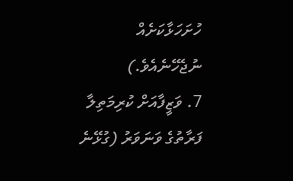ހުށަހަޅާކަށެއް ނުޖެހޭނެއެވެ.)
7. ވަޒީފާއަށް ކުރިމަތިލާ ފަރާތުގެ ވަނަވަރު (ގުޅޭނެ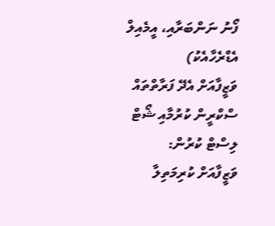ފޯނު ނަންބަރާއި، އީމެއިލް އެޑްރެހާއެކު)
ވަޒީފާއަށް އެދޭ ފަރާތްތައް ސްކްރީން ކުރުމާއި ޝޯޓް ލިސްޓް ކުރުން:
ވަޒީފާއަށް ކުރިމަތިލާ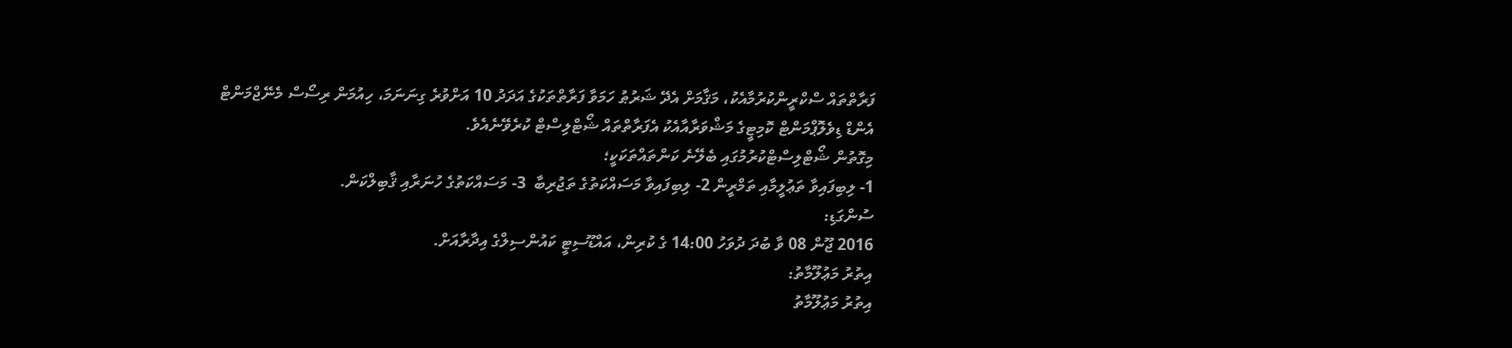ފަރާތްތައް ސްކްރީންކުރުމާއެކު، މަޤާމަށް އެދޭ ޝަރުޠު ހަމަވާ ފަރާތްތަކުގެ އަދަދު 10 އަށްވުރެ ގިނަނަމަ، ހިއުމަން ރިސޯސް މެނޭޖްމަންޓް އެންޑް ޑިވެލޮޕްމަންޓް ކޮމިޓީގެ މަޝްވަރާއާއެކު އެފަރާތްތައް ޝޯޓްލިސްޓް ކުރެވޭނެއެވެ.
މިގޮތުން ޝޯޓްލިސްޓްކުރުމުގައި ބެލޭނެ ކަންތައްތަކަކީ؛
1- ލިބިފައިވާ ތަޢުލީމާއި ތަމްރީން 2- ލިބިފައިވާ މަސައްކަތުގެ ތަޖުރިބާ  3- މަސައްކަތުގެ ހުނަރާއި ޤާބިލްކަން.
ސުންގަޑި:
2016 ޖޫން 08 ވާ ބުދަ ދުވަހު 14:00 ގެ ކުރިން، އައްޑޫސިޓީ ކައުންސިލްގެ އިދާރާއަށް.
އިތުރު މަޢުލޫމާތު:
އިތުރު މަޢުލޫމާތު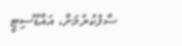ސާފުކުރުމަށް، އައްޑޫސިޓީ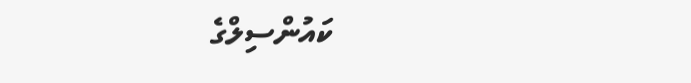ކައުންސިލްގެ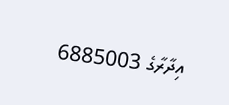އިދާރާގެ 6885003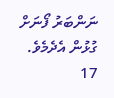ނަންބަރު ފޯނަށް ގުޅުން އެދެމެވެ.
17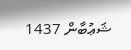ޝަޢުބާން 1437